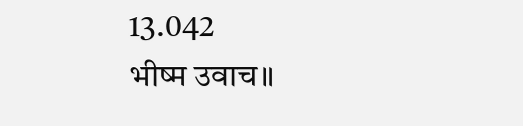13.042
भीष्म उवाच॥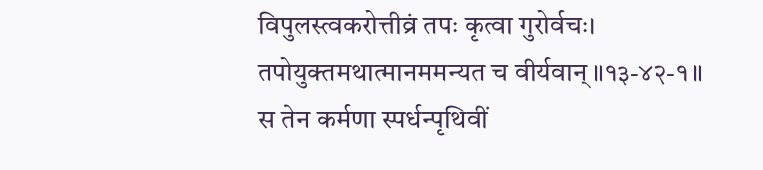विपुलस्त्वकरोत्तीव्रं तपः कृत्वा गुरोर्वचः। तपोयुक्तमथात्मानममन्यत च वीर्यवान् ॥१३-४२-१॥
स तेन कर्मणा स्पर्धन्पृथिवीं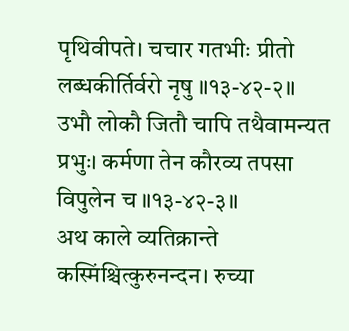पृथिवीपते। चचार गतभीः प्रीतो लब्धकीर्तिर्वरो नृषु ॥१३-४२-२॥
उभौ लोकौ जितौ चापि तथैवामन्यत प्रभुः। कर्मणा तेन कौरव्य तपसा विपुलेन च ॥१३-४२-३॥
अथ काले व्यतिक्रान्ते कस्मिंश्चित्कुरुनन्दन। रुच्या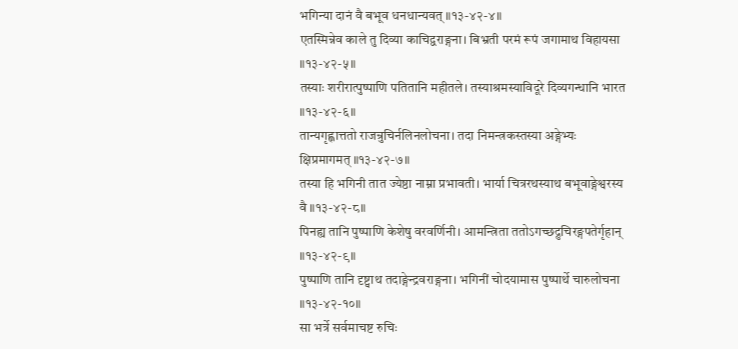भगिन्या दानं वै बभूव धनधान्यवत् ॥१३-४२-४॥
एतस्मिन्नेव काले तु दिव्या काचिद्वराङ्गना। बिभ्रती परमं रूपं जगामाथ विहायसा ॥१३-४२-५॥
तस्याः शरीरात्पुष्पाणि पतितानि महीतले। तस्याश्रमस्याविदूरे दिव्यगन्धानि भारत ॥१३-४२-६॥
तान्यगृह्णात्ततो राजन्रुचिर्नलिनलोचना। तदा निमन्त्रकस्तस्या अङ्गेभ्यः क्षिप्रमागमत् ॥१३-४२-७॥
तस्या हि भगिनी तात ज्येष्ठा नाम्ना प्रभावती। भार्या चित्ररथस्याथ बभूवाङ्गेश्वरस्य वै ॥१३-४२-८॥
पिनह्य तानि पुष्पाणि केशेषु वरवर्णिनी। आमन्त्रिता ततोऽगच्छद्रुचिरङ्गपतेर्गृहान् ॥१३-४२-९॥
पुष्पाणि तानि दृष्ट्वाथ तदाङ्गेन्द्रवराङ्गना। भगिनीं चोदयामास पुष्पार्थे चारुलोचना ॥१३-४२-१०॥
सा भर्त्रे सर्वमाचष्ट रुचिः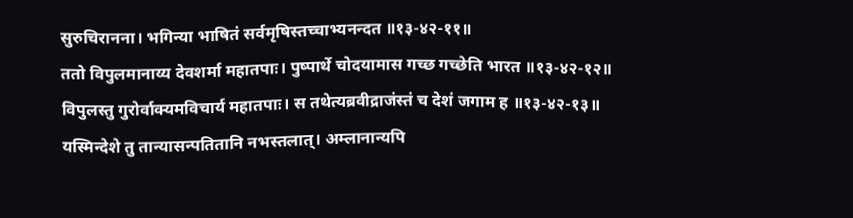सुरुचिरानना। भगिन्या भाषितं सर्वमृषिस्तच्चाभ्यनन्दत ॥१३-४२-११॥
ततो विपुलमानाय्य देवशर्मा महातपाः। पुष्पार्थे चोदयामास गच्छ गच्छेति भारत ॥१३-४२-१२॥
विपुलस्तु गुरोर्वाक्यमविचार्य महातपाः। स तथेत्यब्रवीद्राजंस्तं च देशं जगाम ह ॥१३-४२-१३॥
यस्मिन्देशे तु तान्यासन्पतितानि नभस्तलात्। अम्लानान्यपि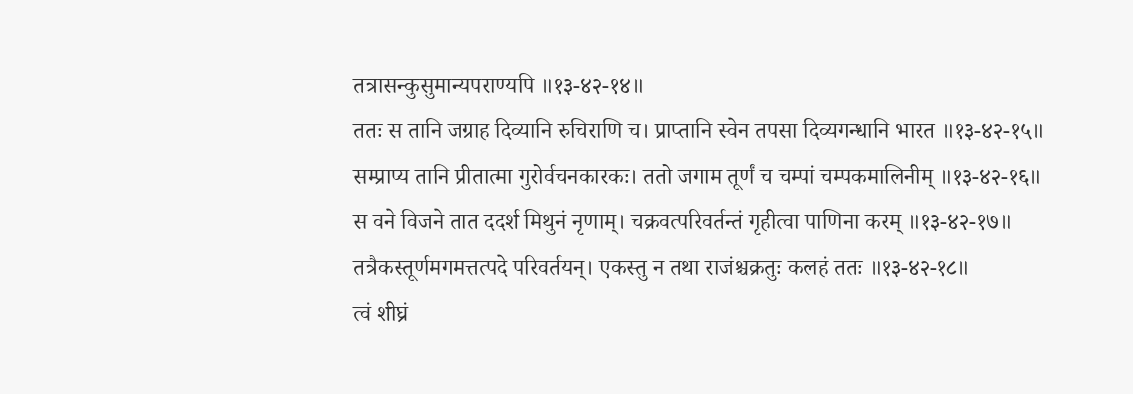तत्रासन्कुसुमान्यपराण्यपि ॥१३-४२-१४॥
ततः स तानि जग्राह दिव्यानि रुचिराणि च। प्राप्तानि स्वेन तपसा दिव्यगन्धानि भारत ॥१३-४२-१५॥
सम्प्राप्य तानि प्रीतात्मा गुरोर्वचनकारकः। ततो जगाम तूर्णं च चम्पां चम्पकमालिनीम् ॥१३-४२-१६॥
स वने विजने तात ददर्श मिथुनं नृणाम्। चक्रवत्परिवर्तन्तं गृहीत्वा पाणिना करम् ॥१३-४२-१७॥
तत्रैकस्तूर्णमगमत्तत्पदे परिवर्तयन्। एकस्तु न तथा राजंश्चक्रतुः कलहं ततः ॥१३-४२-१८॥
त्वं शीघ्रं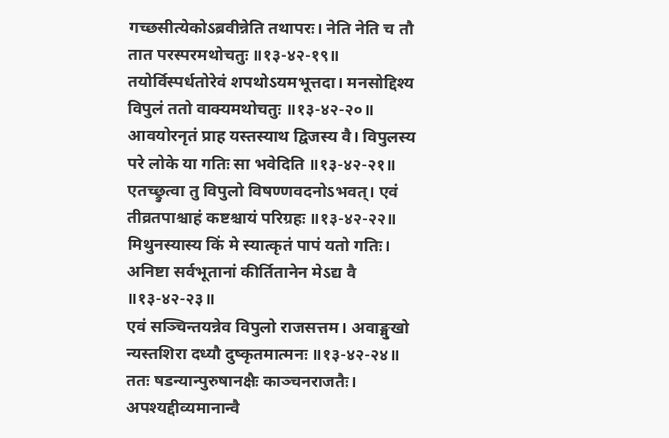गच्छसीत्येकोऽब्रवीन्नेति तथापरः। नेति नेति च तौ तात परस्परमथोचतुः ॥१३-४२-१९॥
तयोर्विस्पर्धतोरेवं शपथोऽयमभूत्तदा। मनसोद्दिश्य विपुलं ततो वाक्यमथोचतुः ॥१३-४२-२०॥
आवयोरनृतं प्राह यस्तस्याथ द्विजस्य वै। विपुलस्य परे लोके या गतिः सा भवेदिति ॥१३-४२-२१॥
एतच्छ्रुत्वा तु विपुलो विषण्णवदनोऽभवत्। एवं तीव्रतपाश्चाहं कष्टश्चायं परिग्रहः ॥१३-४२-२२॥
मिथुनस्यास्य किं मे स्यात्कृतं पापं यतो गतिः। अनिष्टा सर्वभूतानां कीर्तितानेन मेऽद्य वै ॥१३-४२-२३॥
एवं सञ्चिन्तयन्नेव विपुलो राजसत्तम। अवाङ्मुखो न्यस्तशिरा दध्यौ दुष्कृतमात्मनः ॥१३-४२-२४॥
ततः षडन्यान्पुरुषानक्षैः काञ्चनराजतैः। अपश्यद्दीव्यमानान्वै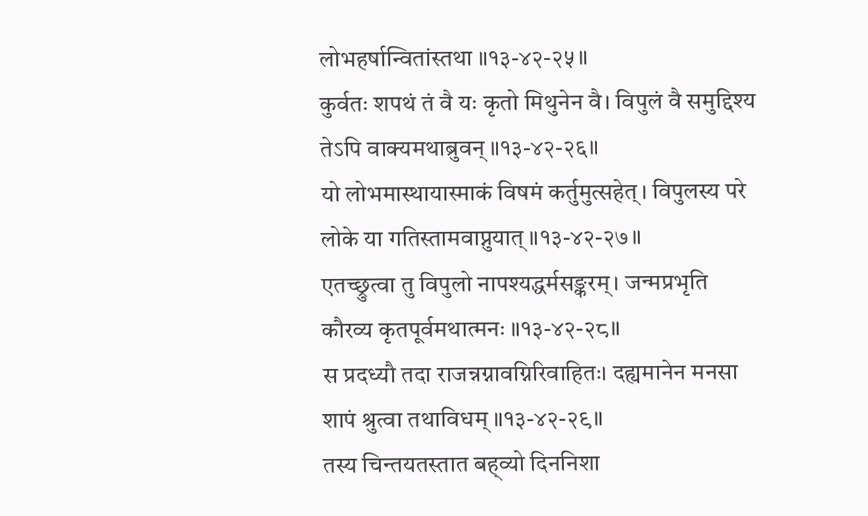लोभहर्षान्वितांस्तथा ॥१३-४२-२५॥
कुर्वतः शपथं तं वै यः कृतो मिथुनेन वै। विपुलं वै समुद्दिश्य तेऽपि वाक्यमथाब्रुवन् ॥१३-४२-२६॥
यो लोभमास्थायास्माकं विषमं कर्तुमुत्सहेत्। विपुलस्य परे लोके या गतिस्तामवाप्नुयात् ॥१३-४२-२७॥
एतच्छ्रुत्वा तु विपुलो नापश्यद्धर्मसङ्करम्। जन्मप्रभृति कौरव्य कृतपूर्वमथात्मनः ॥१३-४२-२८॥
स प्रदध्यौ तदा राजन्नग्नावग्निरिवाहितः। दह्यमानेन मनसा शापं श्रुत्वा तथाविधम् ॥१३-४२-२९॥
तस्य चिन्तयतस्तात बह्व्यो दिननिशा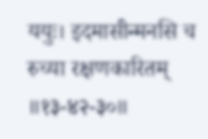ययुः। इदमासीन्मनसि च रुच्या रक्षणकारितम् ॥१३-४२-३०॥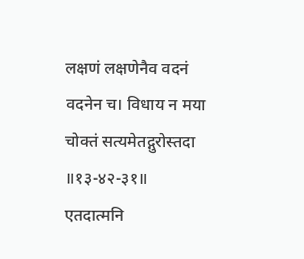लक्षणं लक्षणेनैव वदनं वदनेन च। विधाय न मया चोक्तं सत्यमेतद्गुरोस्तदा ॥१३-४२-३१॥
एतदात्मनि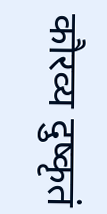कौरव्य दुष्कृतं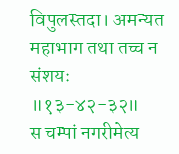विपुलस्तदा। अमन्यत महाभाग तथा तच्च न संशयः ॥१३-४२-३२॥
स चम्पां नगरीमेत्य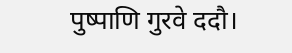पुष्पाणि गुरवे ददौ।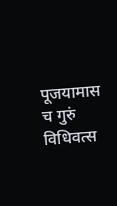पूजयामास च गुरुं विधिवत्स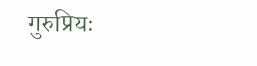गुरुप्रियः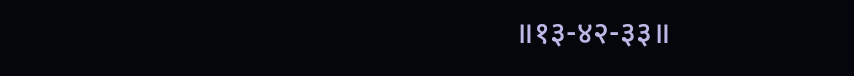॥१३-४२-३३॥